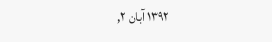۱۳۹۲ آبان ۲,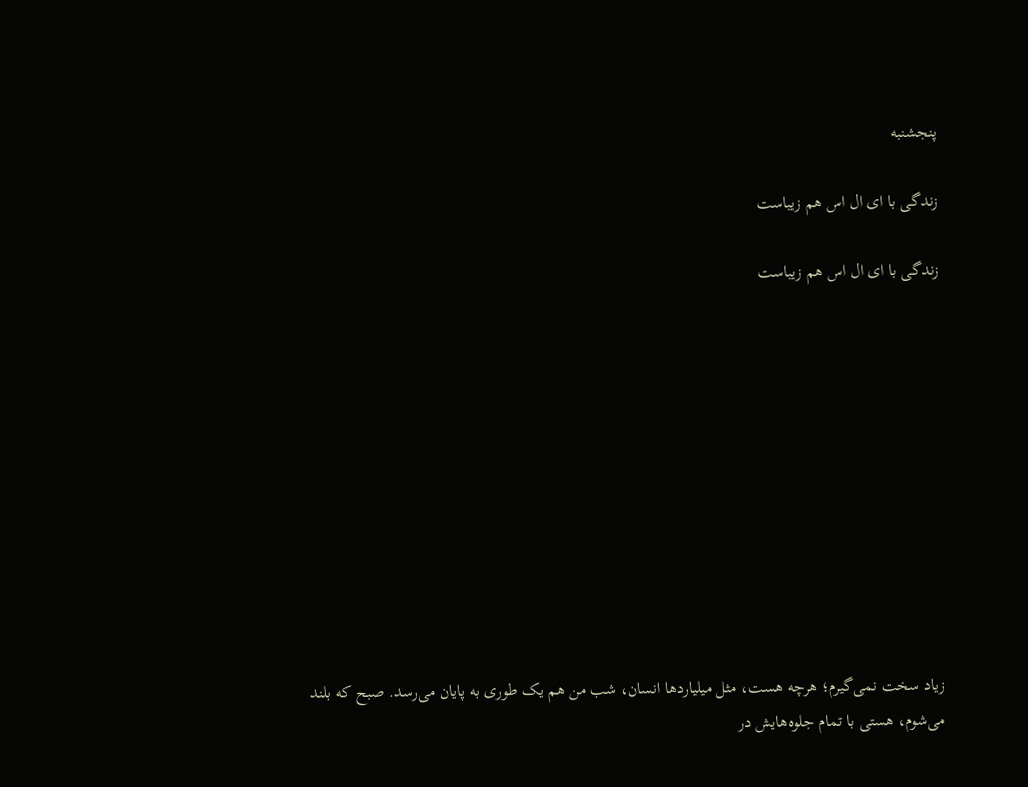پنجشنبه

زندگی با ای ال اس هم زیباست

زندگی با ای ال اس هم زیباست











زیاد سخت نمی‌گیرم؛ هرچه هست، مثل میلیاردها انسان، شب من هم یک طوری به پایان می‌رسد. صبح که بلند می‌شوم، هستی با تمام جلوه‌هایش در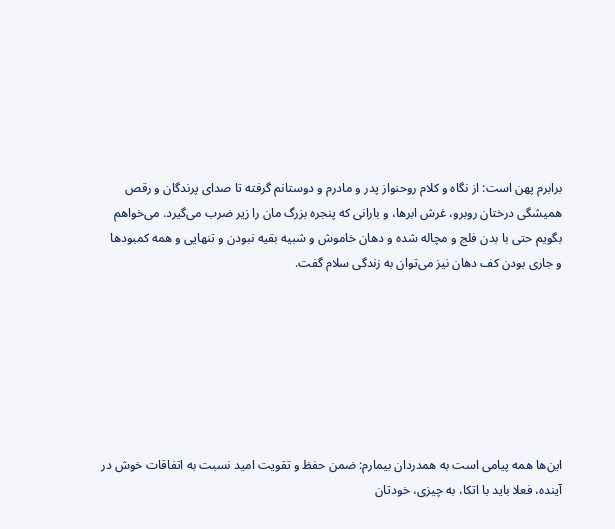برابرم پهن است: از نگاه و کلام روحنواز پدر و مادرم و دوستانم گرفته تا صدای پرندگان و رقص همیشگی درختان روبرو، غرش ابرها، و بارانی که پنجره بزرگ مان را زیر ضرب می‌گیرد. می‌خواهم بگویم حتی با بدن فلج و مچاله شده و دهان خاموش و شبیه بقیه نبودن و تنهایی و همه کمبودها  و جاری بودن کف دهان نیز می‌توان به زندگی سلام گفت.







این‌ها همه پیامی است به همدردان بیمارم: ضمن حفظ و تقویت امید نسبت به اتفاقات خوش در آینده، فعلا باید با اتکا، به چیزی، خودتان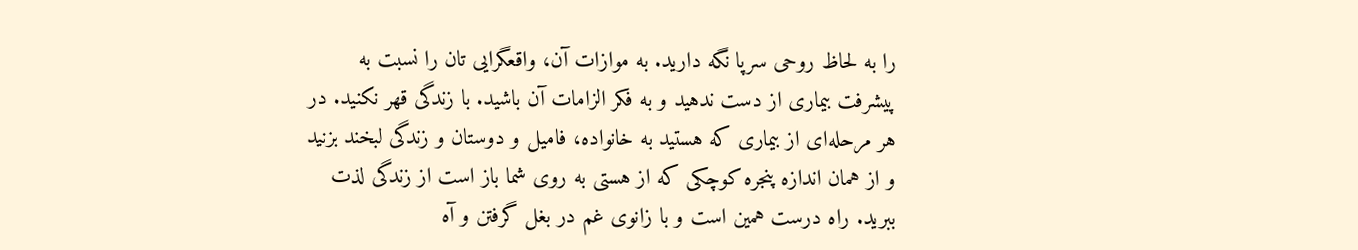را به لحاظ روحی سرپا نگه دارید. به موازات آن، واقعگرایی تان را نسبت به پیشرفت بیماری از دست ندهید و به فکر الزامات آن باشید. با زندگی قهر نکنید. در هر مرحله‌ای از بیماری که هستید به خانواده، فامیل و دوستان و زندگی لبخند بزنید و از همان اندازه پنجره کوچکی که از هستی به روی شما باز است از زندگی لذت ببرید. راه درست همین است و با زانوی غم در بغل گرفتن و آه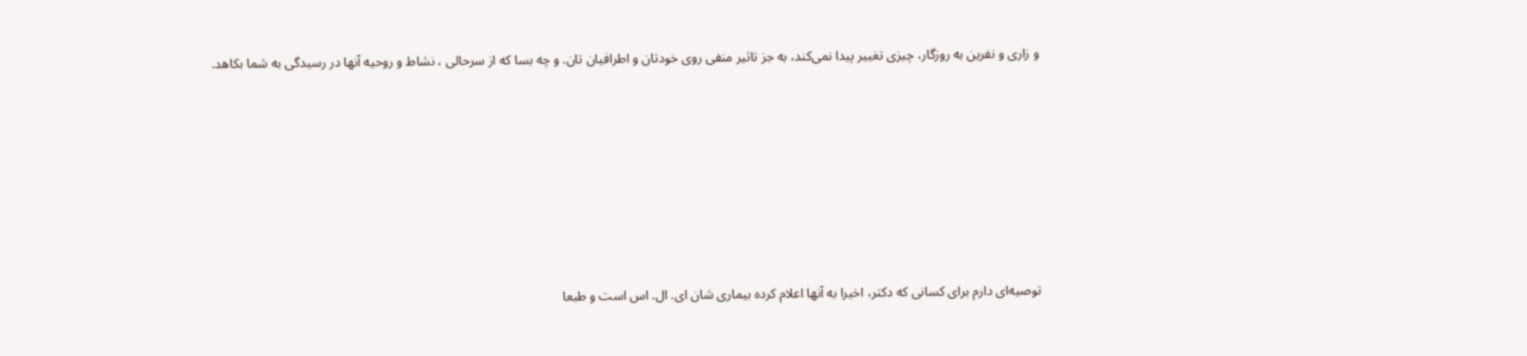و زاری و نفرین به روزگار، چیزی تغییر پیدا نمی‌کند، به جز تاثیر منفی روی خودتان و اطرافیان تان. و چه بسا که از سرحالی ، نشاط و روحیه آنها در رسیدگی به شما بکاهد.







توصیه‌ای دارم برای کسانی که دکتر، اخیرا به آنها اعلام کرده بیماری شان ای. ال. اس است و طبعا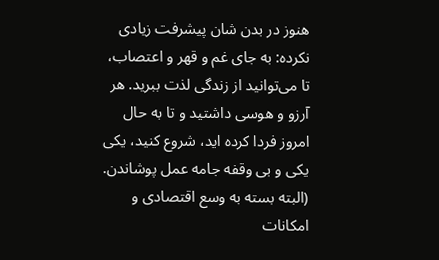هنوز در بدن شان پیشرفت زیادی نکرده: به جای غم و قهر و اعتصاب، تا می‌توانید از زندگی لذت ببرید. هر آرزو و هوسی داشتید و تا به حال امروز فردا کرده اید، شروع کنید، یکی یکی و بی وقفه جامه عمل پوشاندن. (البته بسته به وسع اقتصادی و امکانات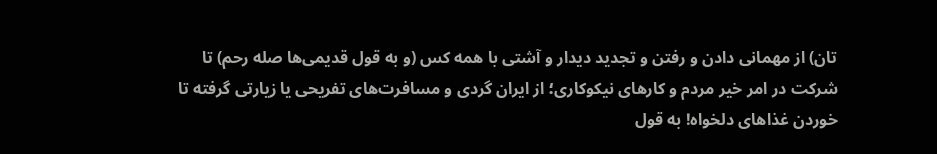تان) از مهمانی دادن و رفتن و تجدید دیدار و آشتی با همه کس (و به قول قدیمی‌ها صله رحم) تا شرکت در امر خیر مردم و کارهای نیکوکاری؛ از ایران گردی و مسافرت‌های تفریحی یا زیارتی گرفته تا خوردن غذاهای دلخواه! به قول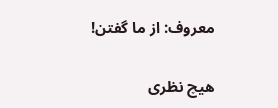معروف: از ما گفتن!

هیچ نظری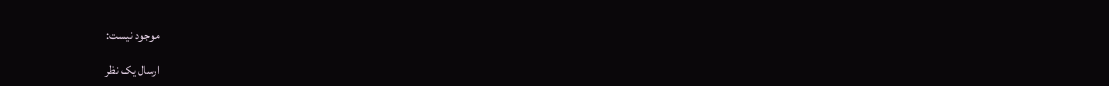موجود نیست:

ارسال یک نظر